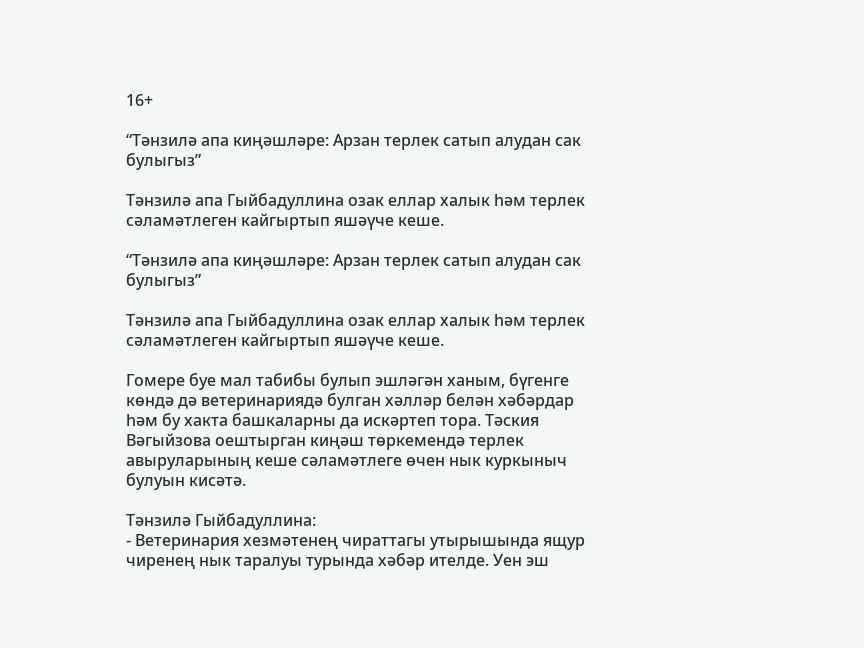16+

“Тәнзилә апа киңәшләре: Арзан терлек сатып алудан сак булыгыз”

Тәнзилә апа Гыйбадуллина озак еллар халык һәм терлек сәламәтлеген кайгыртып яшәүче кеше.

“Тәнзилә апа киңәшләре: Арзан терлек сатып алудан сак булыгыз”

Тәнзилә апа Гыйбадуллина озак еллар халык һәм терлек сәламәтлеген кайгыртып яшәүче кеше.

Гомере буе мал табибы булып эшләгән ханым, бүгенге көндә дә ветеринариядә булган хәлләр белән хәбәрдар һәм бу хакта башкаларны да искәртеп тора. Тәския Вәгыйзова оештырган киңәш төркемендә терлек авыруларының кеше сәламәтлеге өчен нык куркыныч булуын кисәтә.

Тәнзилә Гыйбадуллина:
- Ветеринария хезмәтенең чираттагы утырышында ящур чиренең нык таралуы турында хәбәр ителде. Уен эш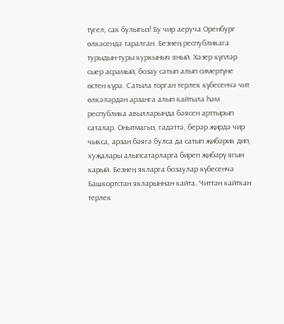түгел, сак булыгыз! Бу чир аеруча Оренбург өлкәсендә таралган. Безнең республикага турыдын-туры куркыныч яный. Хәзер күпләр сыер асрамый, бозау сатып алып симертүне өстен күрә. Сатыла торган терлек күбесенчә чит өлкәләрдән арзанга алып кайтыла һәм республика авылларында бәясен арттырып саталар. Онытмагыз, гадәттә, берәр җирдә чир чыкса, арзан бәягә булса да сатып җибәрик дип, хуҗалары алыпсатарларга биреп җибәрү ягын карый. Безнең якларга бозаулар күбесенчә Башкортстан якларыннан кайта. Читтән кайткан терлек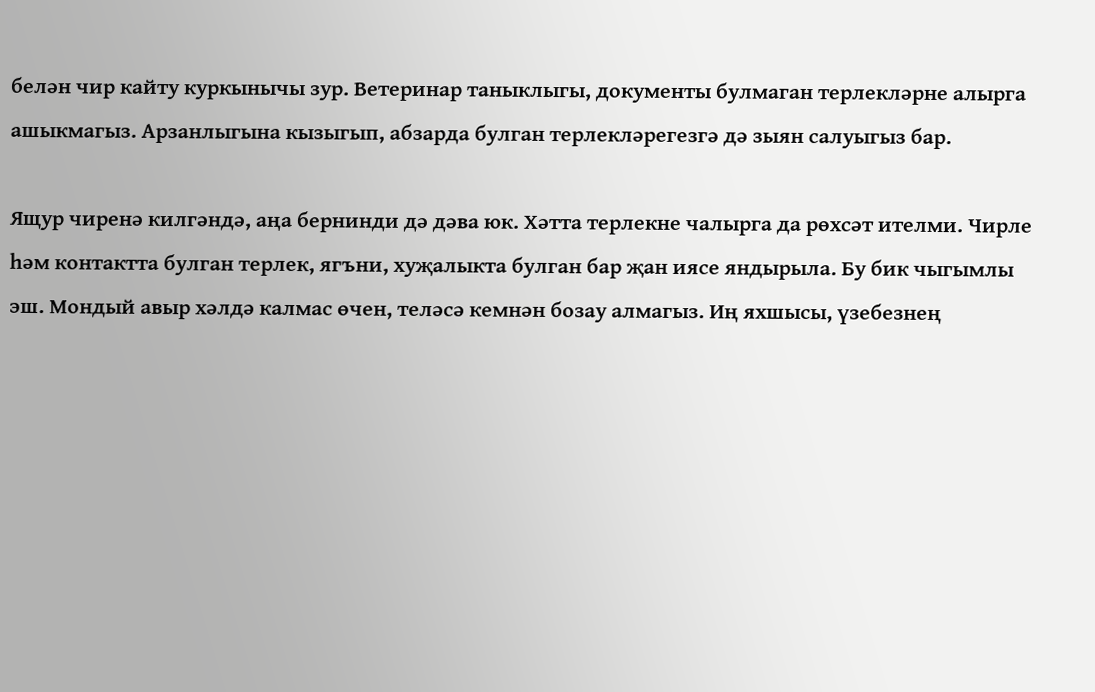белән чир кайту куркынычы зур. Ветеринар таныклыгы, документы булмаган терлекләрне алырга ашыкмагыз. Арзанлыгына кызыгып, абзарда булган терлекләрегезгә дә зыян салуыгыз бар.

Ящур чиренә килгәндә, аңа бернинди дә дәва юк. Хәтта терлекне чалырга да рөхсәт ителми. Чирле һәм контактта булган терлек, ягъни, хуҗалыкта булган бар җан иясе яндырыла. Бу бик чыгымлы эш. Мондый авыр хәлдә калмас өчен, теләсә кемнән бозау алмагыз. Иң яхшысы, үзебезнең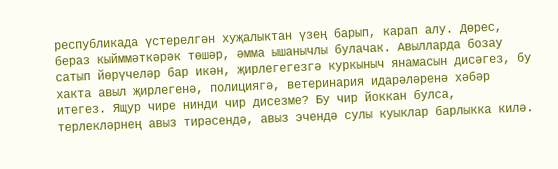республикада үстерелгән хуҗалыктан үзең барып, карап алу. Дөрес, бераз кыйммәткәрәк төшәр, әмма ышанычлы булачак. Авылларда бозау сатып йөрүчеләр бар икән, җирлегегезгә куркыныч янамасын дисәгез, бу хакта авыл җирлегенә, полициягә, ветеринария идарәләренә хәбәр итегез. Ящур чире нинди чир дисезме? Бу чир йоккан булса, терлекләрнең авыз тирәсендә, авыз эчендә сулы куыклар барлыкка килә.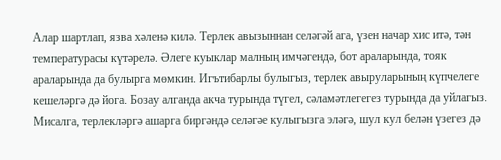Алар шартлап, язва хәленә килә. Терлек авызыннан селәгәй ага, үзен начар хис итә, тән температурасы күтәрелә. Әлеге куыклар малның имчәгендә, бот араларында, тояк араларында да булырга мөмкин. Игътибарлы булыгыз, терлек авыруларының күпчелеге кешеләргә дә йога. Бозау алганда акча турында түгел, сәламәтлегегез турында да уйлагыз. Мисалга, терлекләргә ашарга биргәндә селәгәе кулыгызга эләгә, шул кул белән үзегез дә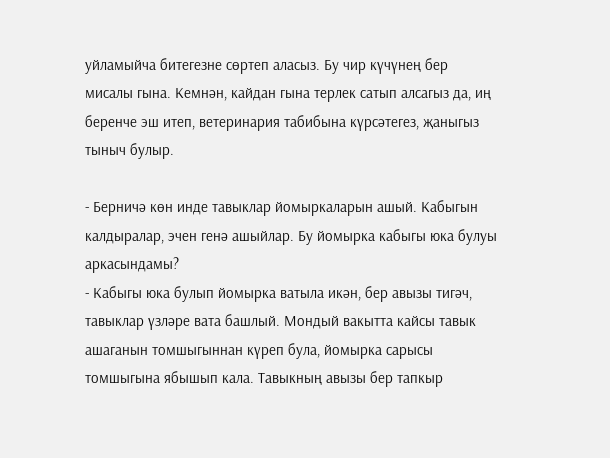уйламыйча битегезне сөртеп аласыз. Бу чир күчүнең бер мисалы гына. Кемнән, кайдан гына терлек сатып алсагыз да, иң беренче эш итеп, ветеринария табибына күрсәтегез, җаныгыз тыныч булыр.

- Берничә көн инде тавыклар йомыркаларын ашый. Кабыгын калдыралар, эчен генә ашыйлар. Бу йомырка кабыгы юка булуы аркасындамы?
- Кабыгы юка булып йомырка ватыла икән, бер авызы тигәч, тавыклар үзләре вата башлый. Мондый вакытта кайсы тавык ашаганын томшыгыннан күреп була, йомырка сарысы томшыгына ябышып кала. Тавыкның авызы бер тапкыр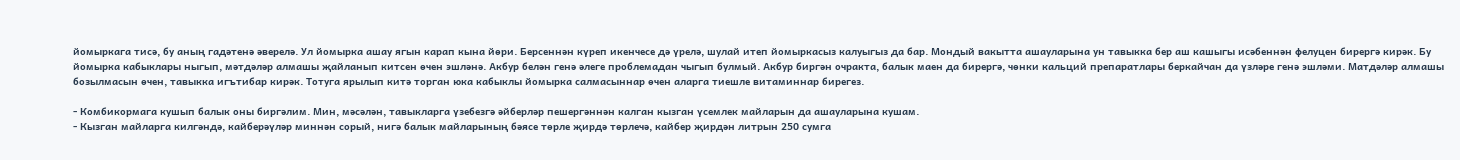йомыркага тисә, бу аның гадәтенә әверелә. Ул йомырка ашау ягын карап кына йөри. Берсеннән күреп икенчесе дә үрелә, шулай итеп йомыркасыз калуыгыз да бар. Мондый вакытта ашауларына ун тавыкка бер аш кашыгы исәбеннән фелуцен бирергә кирәк. Бу йомырка кабыклары ныгып, мәтдәләр алмашы җайланып китсен өчен эшләнә. Акбур белән генә әлеге проблемадан чыгып булмый. Акбур биргән очракта, балык маен да бирергә, чөнки кальций препаратлары беркайчан да үзләре генә эшләми. Матдәләр алмашы бозылмасын өчен, тавыкка игътибар кирәк. Тотуга ярылып китә торган юка кабыклы йомырка салмасыннар өчен аларга тиешле витаминнар бирегез.

- Комбикормага кушып балык оны биргәлим. Мин, мәсәлән, тавыкларга үзебезгә әйберләр пешергәннән калган кызган үсемлек майларын да ашауларына кушам.
- Кызган майларга килгәндә, кайберәүләр миннән сорый, нигә балык майларының бәясе төрле җирдә төрлечә, кайбер җирдән литрын 250 сумга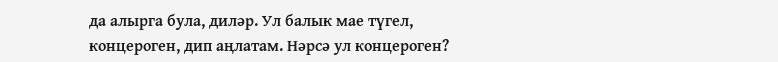да алырга була, диләр. Ул балык мае түгел, концероген, дип аңлатам. Нәрсә ул концероген?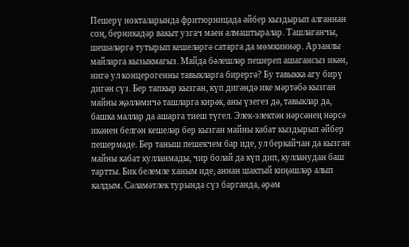Пешерү нокталарында фритюрницада әйбер кыздырып алганнан соң, берникадәр вакыт узгач маен алмаштыралар. Ташлаганчы, шешәләргә тутырып кешеләргә сатарга да мөмкиннәр. Арзанлы майларга кызыкмагыз. Майда бәлешләр пешереп ашагансыз икән, нигә ул концерогенны тавыкларга бирергә? Бу тавыкка агу бирү дигән сүз. Бер тапкыр кызган, күп дигәндә ике мәртәбә кызган майны җәлләмичә ташларга кирәк, аны үзегез дә, тавыклар да, башка маллар да ашарга тиеш түгел. Элек-электән нәрсәнең нәрсә икәнен белгән кешеләр бер кызган майны кабат кыздырып әйбер пешермәде. Бер таныш пешекчем бар иде, ул беркайчан да кызган майны кабат кулланмады, чир болай да күп дип, кулланудан баш тартты. Бик белемле ханым иде, аннан шактый киңәшләр алып калдым. Сәламәтлек турында сүз барганда, әрәм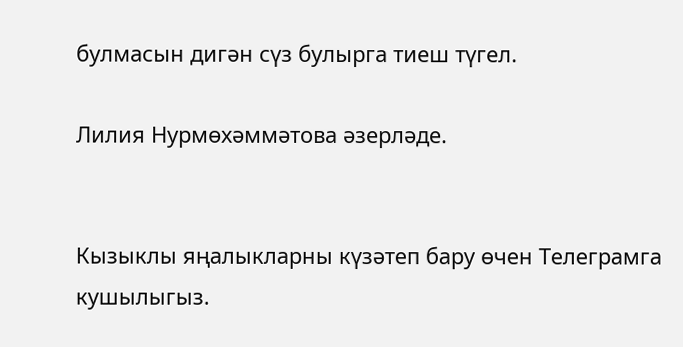булмасын дигән сүз булырга тиеш түгел.

Лилия Нурмөхәммәтова әзерләде.


Кызыклы яңалыкларны күзәтеп бару өчен Телеграмга кушылыгыз.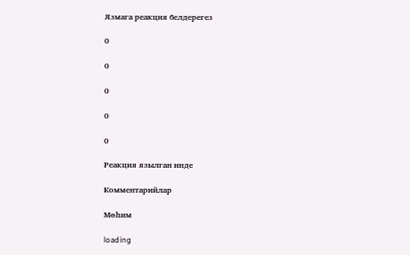Язмага реакция белдерегез

0

0

0

0

0

Реакция язылган инде

Комментарийлар

Мөһим

loading